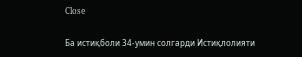Close

Ба истиқболи 34-умин солгарди Истиқлолияти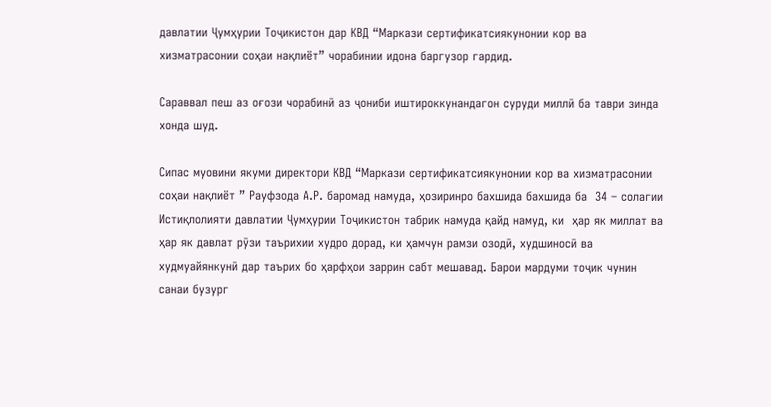давлатии Ҷумҳурии Тоҷикистон дар КВД “Маркази сертификатсиякунонии кор ва хизматрасонии соҳаи нақлиёт” чорабинии идона баргузор гардид.

Сараввал пеш аз оғози чорабинӣ аз ҷониби иштироккунандагон суруди миллӣ ба таври зинда хонда шуд.

Сипас муовини якуми директори КВД “Маркази сертификатсиякунонии кор ва хизматрасонии соҳаи нақлиёт ” Рауфзода А.Р. баромад намуда, ҳозиринро бахшида бахшида ба  34 – солагии Истиқлолияти давлатии Ҷумҳурии Тоҷикистон табрик намуда қайд намуд, ки  ҳар як миллат ва ҳар як давлат рӯзи таърихии худро дорад, ки ҳамчун рамзи озодӣ, худшиносӣ ва худмуайянкунӣ дар таърих бо ҳарфҳои заррин сабт мешавад. Барои мардуми тоҷик чунин санаи бузург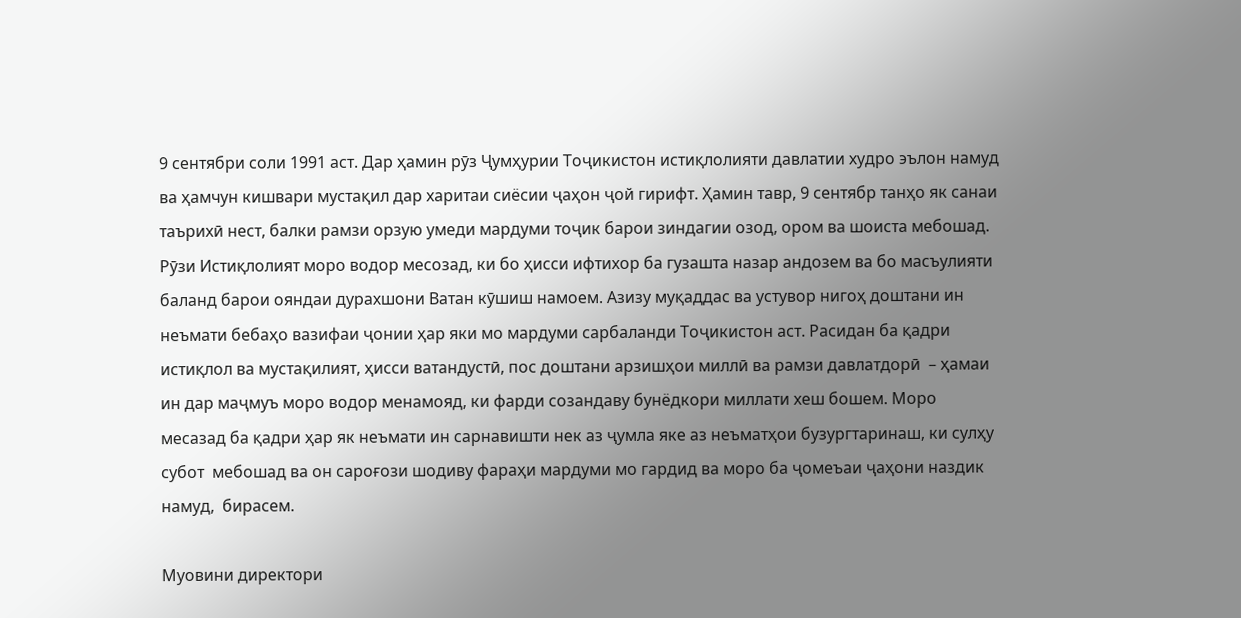9 сентябри соли 1991 аст. Дар ҳамин рӯз Ҷумҳурии Тоҷикистон истиқлолияти давлатии худро эълон намуд ва ҳамчун кишвари мустақил дар харитаи сиёсии ҷаҳон ҷой гирифт. Ҳамин тавр, 9 сентябр танҳо як санаи таърихӣ нест, балки рамзи орзую умеди мардуми тоҷик барои зиндагии озод, ором ва шоиста мебошад. Рӯзи Истиқлолият моро водор месозад, ки бо ҳисси ифтихор ба гузашта назар андозем ва бо масъулияти баланд барои ояндаи дурахшони Ватан кӯшиш намоем. Азизу муқаддас ва устувор нигоҳ доштани ин неъмати бебаҳо вазифаи ҷонии ҳар яки мо мардуми сарбаланди Тоҷикистон аст. Расидан ба қадри истиқлол ва мустақилият, ҳисси ватандустӣ, пос доштани арзишҳои миллӣ ва рамзи давлатдорӣ  – ҳамаи ин дар маҷмуъ моро водор менамояд, ки фарди созандаву бунёдкори миллати хеш бошем. Моро месазад ба қадри ҳар як неъмати ин сарнавишти нек аз ҷумла яке аз неъматҳои бузургтаринаш, ки сулҳу субот  мебошад ва он сароғози шодиву фараҳи мардуми мо гардид ва моро ба ҷомеъаи ҷаҳони наздик намуд,  бирасем.

Муовини директори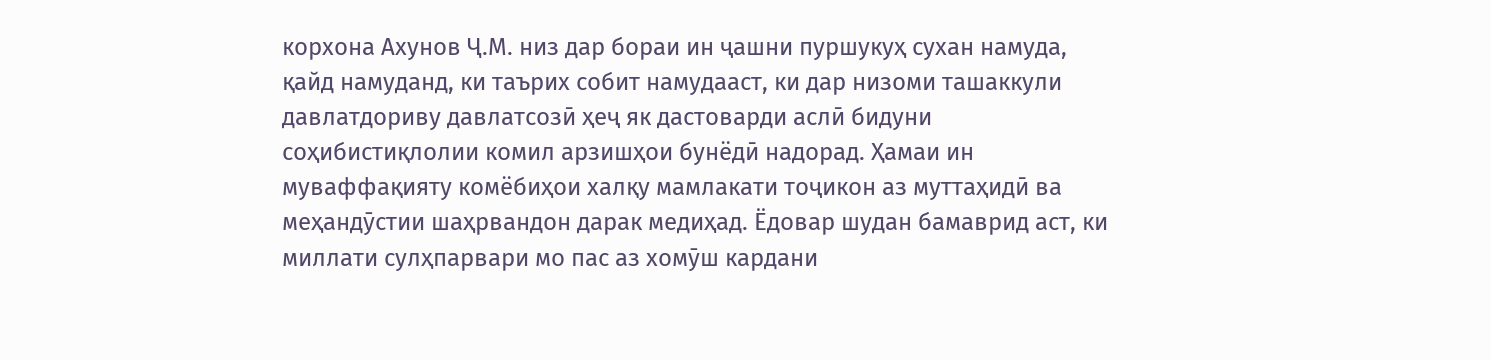корхона Ахунов Ҷ.М. низ дар бораи ин ҷашни пуршукуҳ сухан намуда,  қайд намуданд, ки таърих собит намудааст, ки дар низоми ташаккули давлатдориву давлатсозӣ ҳеҷ як дастоварди аслӣ бидуни соҳибистиқлолии комил арзишҳои бунёдӣ надорад. Ҳамаи ин муваффақияту комёбиҳои халқу мамлакати тоҷикон аз муттаҳидӣ ва меҳандӯстии шаҳрвандон дарак медиҳад. Ёдовар шудан бамаврид аст, ки миллати сулҳпарвари мо пас аз хомӯш кардани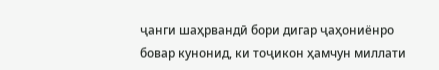ҷанги шаҳрвандӣ бори дигар ҷаҳониёнро бовар кунонид, ки тоҷикон ҳамчун миллати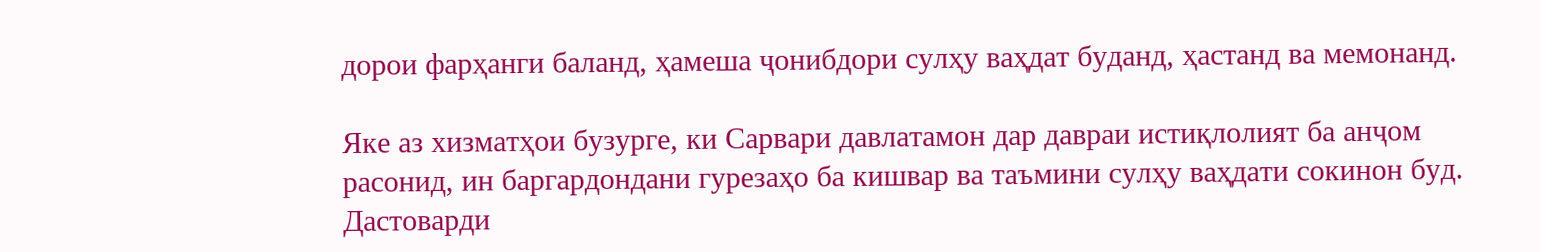дорои фарҳанги баланд, ҳамеша ҷонибдори сулҳу ваҳдат буданд, ҳастанд ва мемонанд.

Яке аз хизматҳои бузурге, ки Сарвари давлатамон дар давраи истиқлолият ба анҷом расонид, ин баргардондани гурезаҳо ба кишвар ва таъмини сулҳу ваҳдати сокинон буд. Дастоварди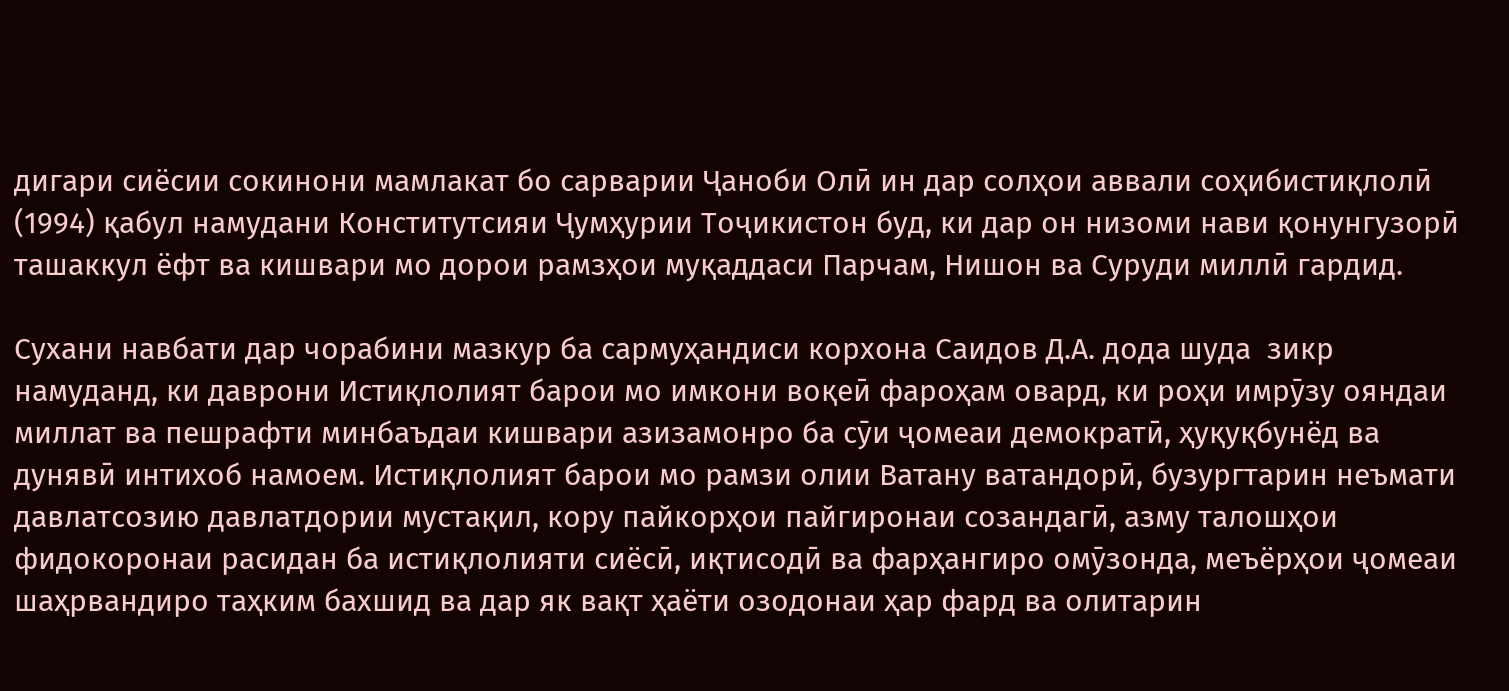дигари сиёсии сокинони мамлакат бо сарварии Ҷаноби Олӣ ин дар солҳои аввали соҳибистиқлолӣ (1994) қабул намудани Конститутсияи Ҷумҳурии Тоҷикистон буд, ки дар он низоми нави қонунгузорӣ ташаккул ёфт ва кишвари мо дорои рамзҳои муқаддаси Парчам, Нишон ва Суруди миллӣ гардид.

Сухани навбати дар чорабини мазкур ба сармуҳандиси корхона Саидов Д.А. дода шуда  зикр намуданд, ки даврони Истиқлолият барои мо имкони воқеӣ фароҳам овард, ки роҳи имрӯзу ояндаи миллат ва пешрафти минбаъдаи кишвари азизамонро ба сӯи ҷомеаи демократӣ, ҳуқуқбунёд ва дунявӣ интихоб намоем. Истиқлолият барои мо рамзи олии Ватану ватандорӣ, бузургтарин неъмати давлатсозию давлатдории мустақил, кору пайкорҳои пайгиронаи созандагӣ, азму талошҳои фидокоронаи расидан ба истиқлолияти сиёсӣ, иқтисодӣ ва фарҳангиро омӯзонда, меъёрҳои ҷомеаи шаҳрвандиро таҳким бахшид ва дар як вақт ҳаёти озодонаи ҳар фард ва олитарин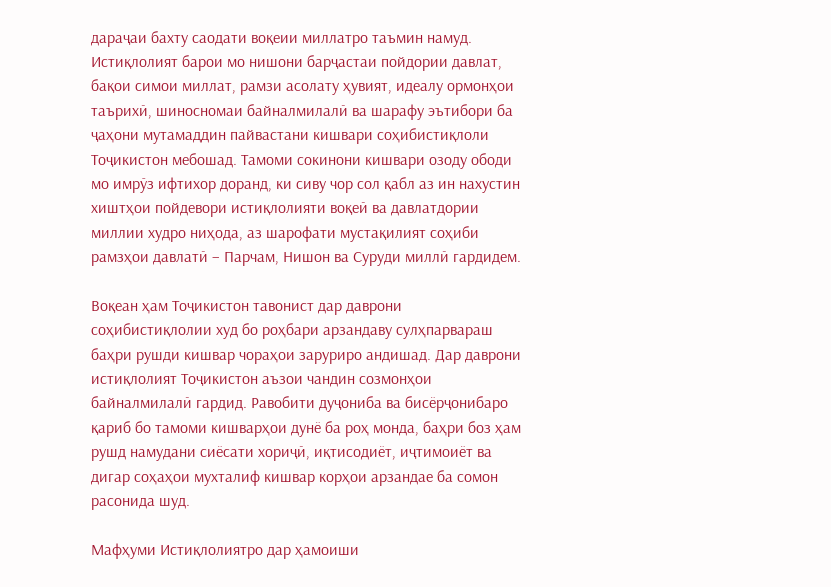дараҷаи бахту саодати воқеии миллатро таъмин намуд. Истиқлолият барои мо нишони барҷастаи пойдории давлат, бақои симои миллат, рамзи асолату ҳувият, идеалу ормонҳои таърихӣ, шиносномаи байналмилалӣ ва шарафу эътибори ба ҷаҳони мутамаддин пайвастани кишвари соҳибистиқлоли Тоҷикистон мебошад. Тамоми сокинони кишвари озоду ободи мо имрӯз ифтихор доранд, ки сиву чор сол қабл аз ин нахустин хиштҳои пойдевори истиқлолияти воқеӣ ва давлатдории миллии худро ниҳода, аз шарофати мустақилият соҳиби рамзҳои давлатӣ – Парчам, Нишон ва Суруди миллӣ гардидем.

Воқеан ҳам Тоҷикистон тавонист дар даврони соҳибистиқлолии худ бо роҳбари арзандаву сулҳпарвараш баҳри рушди кишвар чораҳои заруриро андишад. Дар даврони истиқлолият Тоҷикистон аъзои чандин созмонҳои байналмилалӣ гардид. Равобити дуҷониба ва бисёрҷонибаро қариб бо тамоми кишварҳои дунё ба роҳ монда, баҳри боз ҳам рушд намудани сиёсати хориҷӣ, иқтисодиёт, иҷтимоиёт ва дигар соҳаҳои мухталиф кишвар корҳои арзандае ба сомон расонида шуд.

Мафҳуми Истиқлолиятро дар ҳамоиши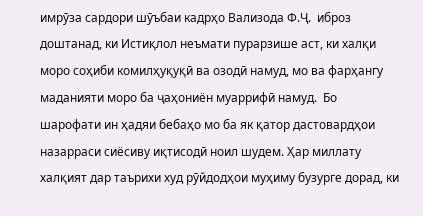имрӯза сардори шӯъбаи кадрҳо Вализода Ф.Ҷ.  иброз доштанад, ки Истиқлол неъмати пурарзише аст, ки халқи моро соҳиби комилҳуқуқӣ ва озодӣ намуд, мо ва фарҳангу маданияти моро ба ҷаҳониён муаррифӣ намуд.  Бо шарофати ин ҳадяи бебаҳо мо ба як қатор дастовардҳои назарраси сиёсиву иқтисодӣ ноил шудем. Ҳар миллату халқият дар таърихи худ рӯйдодҳои муҳиму бузурге дорад, ки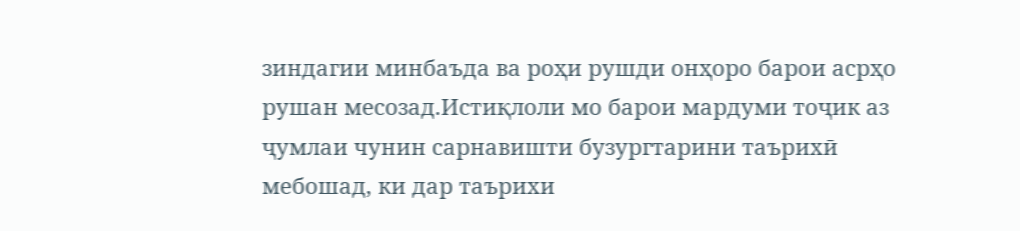зиндагии минбаъда ва роҳи рушди онҳоро барои асрҳо рушан месозад.Истиқлоли мо барои мардуми тоҷик аз ҷумлаи чунин сарнавишти бузургтарини таърихӣ мебошад, ки дар таърихи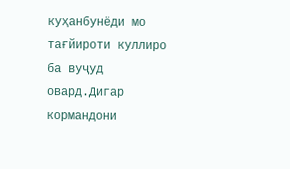куҳанбунёди мо тағйироти куллиро ба вуҷуд овард.Дигар кормандони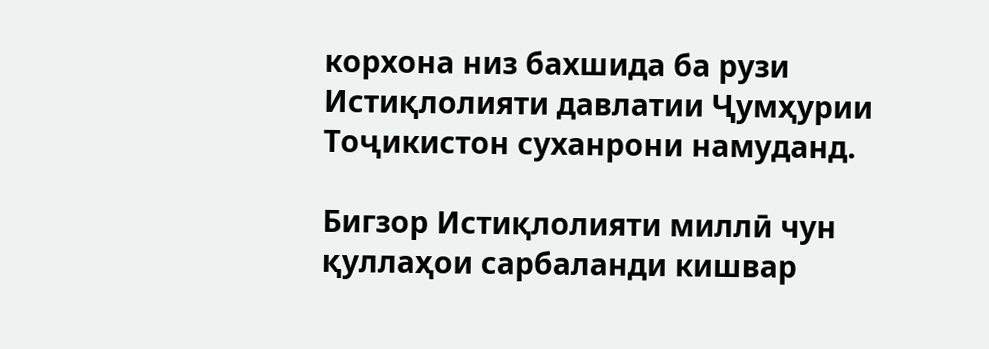корхона низ бахшида ба рузи Истиқлолияти давлатии Ҷумҳурии Тоҷикистон суханрони намуданд.

Бигзор Истиқлолияти миллӣ чун қуллаҳои сарбаланди кишвар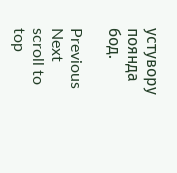устувору поянда бод.

Previous
Next
scroll to top